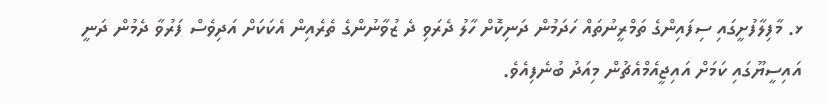ޅ. މާފިލާފުށީގައި ސިފައިންގެ ތަމްރީނުތައް ހަދަމުން ދަނިކޮށް ހާލު ދެރަވި ދެ ޒުވާނުންގެ ތެރެއިން އެކަކަށް އަދިވެސް ފަރުވާ ދެމުން ދަނީ އައިސީޔޫގައި ކަމަށް އައިޖީއެމްއެޗުން މިއަދު ބުނެފިއެވެ.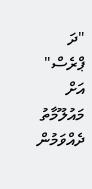"ދަ ޕްރެސް" އަށް މައުލޫމާތު ދެއްވަމުން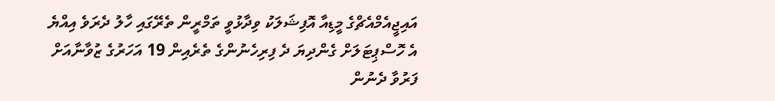އައިޖީއެމްއެޗްގެ މީޑިއާ އޮފިޝަލަކު ވިދާޅުވީ ތަމްރީން ތެރޭގައި ހާލު ދެރަވެ އިއްޔެ އެ ހޮސްޕިޓަލަށް ގެންދިޔަ ދެ ފިރިހެނުންގެ ތެރެއިން 19 އަހަރުގެ ޒުވާނާއަށް ފަރުވާ ދެނުން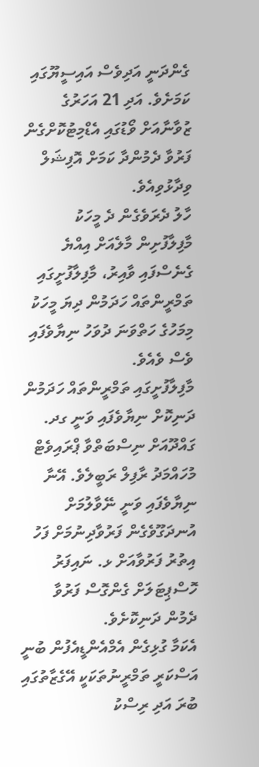ގެންދަނީ އަދިވެސް އައިސީޔޫގައި ކަމަށެވެ. އަދި 21 އަހަރުގެ ޒުވާނާއަށް ވޯޑުގައި އެޑްމިޓުކޮށްގެން ފަރުވާ ދެމުންދާ ކަމަށް އޮފިޝަލް ވިދާޅުވިއެވެ.
ހާލު ދެރަވެގެން ދެ މީހަކު މާފިލާފުށިން މާލެއަށް އިއްޔެ ގެނެސްފައި ވާއިރު، މާފިލާފުށީގައި ތަމްރީންތައް ހަދަމުން ދިޔަ މީހަކު މިމަހުގެ ހަތްވަނަ ދުވަހު ނިޔާވެފައި ވެސް ވެއެވެ.
މާފިލާފުށީގައި ތަމްރީންތައް ހަދަމުން ދަނިކޮށް ނިޔާވެފައި ވަނީ ގދ. ގައްދޫއަށް ނިސްބަތްވާ ޕްރައިވެޓް މުހައްމަދު ރާފިލް ރަބީލެވެ. އޭނާ ނިޔާވެފައި ވަނީ ނޭވާލުމަށް އުނދަގޫވެގެން ފަރުވާދިނުމަށް ފަހު އިތުރު ފަރުވާއަށް ޅ. ނައިފަރު ހޮސްޕިޓަލަށް ގެންގޮސް ފަރުވާ ދެމުން ދަނިކޮށެވެ.
އެކަމާ ގުޅިގެން އެމްއެންޑީއެފުން ބުނީ އަސްކަރީ ތަމްރީނުތަކަކީ އޭގެޒާތުގައި ބުރަ އަދި ރިސްކު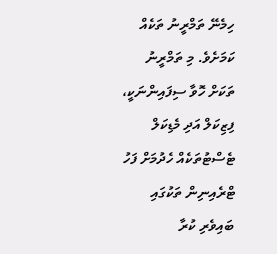ހިމެނޭ ތަމްރީނު ތަކެއް ކަމަށެވެ. މި ތަމްރީނު ތަކަށް ހޮވާ ސިފައިންނަކީ، ފިޒިކަލް އަދި މެޑިކަލް ޓެސްޓުތަކެއް ހެދުމަށް ފަހު ޓްރެއިނިން ތަކުގައި ބައިވެރި ކުރާ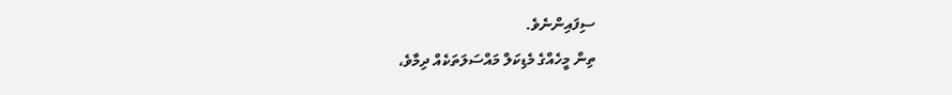ސިފައިންނެވެ.
ތިން މީހެއްގެ މެޑިކަލް މައްސަލަތަކެއް ދިމާވެ،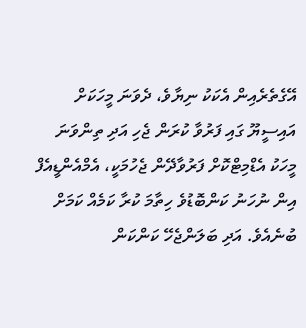އޭގެތެރެއިން އެކަކު ނިޔާވެ، ދެވަނަ މީހަކަށް އައިސީޔޫ ގައި ފަރުވާ ކުރަން ޖެހި އަދި ތިންވަނަ މީހަކު އެޑްމިޓްކޮށް ފަރުވާދޭން ޖެހުމަކީ، އެމްއެންޑީއެފް އިން ނުހަނު ކަންބޮޑުވެ ހިތާމަ ކުރާ ކަމެއް ކަމަށް ބުނެއެވެ. އަދި ބަލަންޖެހޭ ކަންކަން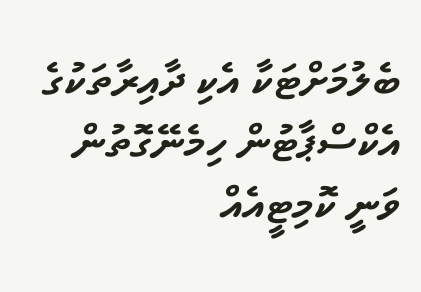ބެލުމަށްޓަކާ އެކި ދާއިރާތަކުގެ އެކްސްޕާޓުން ހިމެނޭގޮތުން ވަނީ ކޮމިޓީއެއް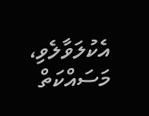އެކުލަވާލެވި، މަސައްކަތް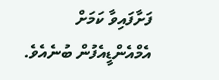ފަށާފައިވާ ކަމަށް އެމްއެންޑީއެފުން ބުނެއެވެ.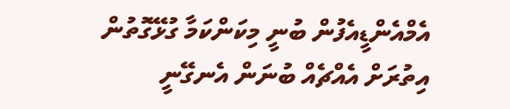އެމްއެންޑީއެފުން ބުނީ މިކަންކަމާ ގުޅޭގޮތުން އިތުރަށް އެއްޗެއް ބުނަން އެނގޭނީ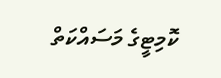ކޮމިޓީގެ މަސައްކަތް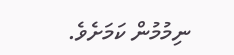ނިމުމުން ކަމަށެވެ.